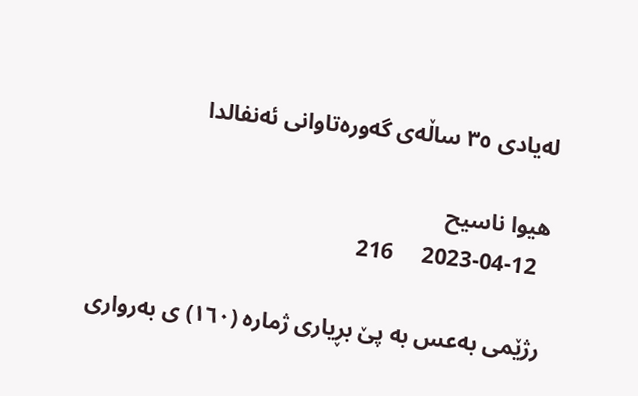له‌یادی ٣٥ ساڵه‌ی گه‌وره‌تاوانی ئه‌نفالدا

هیوا ناسیح
  2023-04-12     216

رژێمی به‌عس به‌ پێ بڕیاری ژماره‌ (١٦٠) ی به‌رواری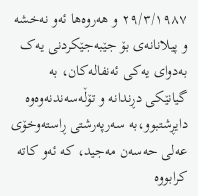٢٩/٣/١٩٨٧ و هه‌روه‌ها ئه‌و نه‌خشه‌ و پیلانانه‌ی بۆ جێبه‌جێکردنی یه‌ک به‌دوای یه‌کی ئه‌نفاله‌کان، به‌ گیانێکی دڕندانه‌ و تۆڵه‌سه‌ندنه‌وه‌وه‌ دایڕشتبوو،به‌ سه‌رپه‌رشتی ڕاسته‌وخۆی عه‌لی حه‌سه‌ن مه‌جید، که‌ ئه‌و کاته‌ کرابووه‌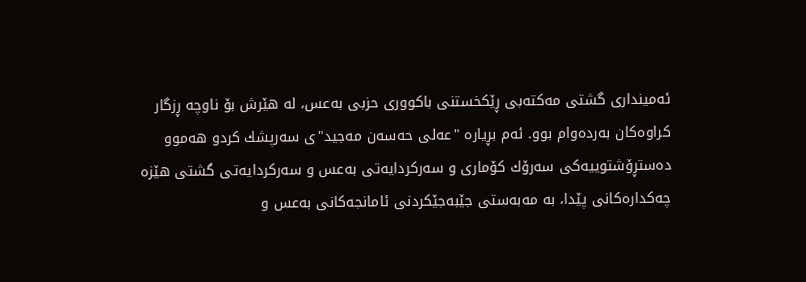ئه‌مینداری گشتی مه‌کته‌بی ڕێکخستنی باکووری حزبی به‌عس، له‌ هێرش بۆ ناوچه‌ ڕزگار کراوه‌کان به‌رده‌وام بوو. ئه‌م بڕیاره‌ "عەلی حەسەن مەجید"ی سەرپشك كردو هەموو دەستڕۆشتوییەكی سەرۆك كۆماری و سەركردایەتی بەعس و سەركردایەتی گشتی هێزە چەكدارەكانی پێدا، بە مەبەستی جێبەجێكردنی ئامانجەكانی بەعس و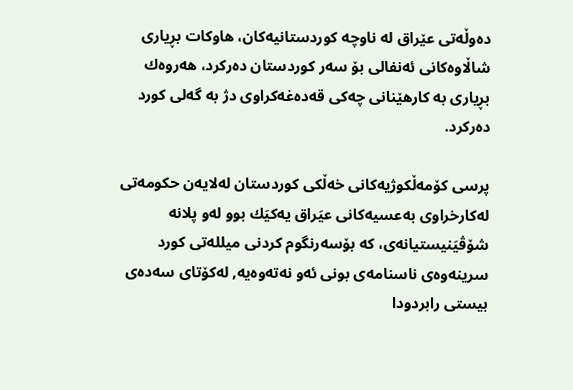دەوڵەتی عێراق لە ناوچە كوردستانیەكان، هاوكات بڕیاری شاڵاوەكانی ئەنفالی بۆ سەر كوردستان دەركرد، هەروەك بڕیاری بە كارهێنانی چەكی قەدەغەكراوی دژ بە گەلی كورد دەركرد.

پرسى كۆمه‌ڵكوژیه‌كانى خه‌ڵكى كوردستان له‌لایه‌ن حكومه‌تى له‌كارخراوى به‌عسیه‌كانى عیَراق یه‌كیَك بوو له‌و پلانه‌ شۆڤیَنیستیانه‌ى، كه ‌بۆسه‌رنگوم كردنى میلله‌تى كورد سرینه‌وه‌ى ناسنامه‌ى بونى ئه‌و نه‌ته‌وه‌یه‌, له‌كۆتاى سه‌ده‌ى بیستى رابردودا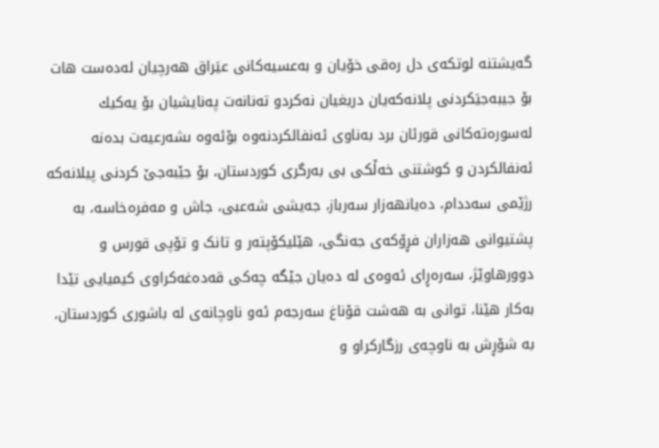گه‌یشتنه‌ لوتكه‌ى دل ره‌قى خۆیان و به‌عسیه‌كانى عیَراق هه‌رچیان له‌ده‌ست هات بۆ جیبه‌جیَكردنى پلانه‌كه‌یان دریغیان نه‌كردو ته‌نانه‌ت په‌نایشیان بۆ یه‌كیك له‌سوره‌ته‌كانى قورئان برد به‌ناوى ئه‌نفالكردنه‌وه‌ بۆئه‌وه‌ ىشه‌رعیه‌ت بده‌نه‌ ئه‌نفالكردن و كوشتنى خه‌ڵكى بى به‌رگرى كوردستان، بۆ جێبه‌جێ کردنی پیلانه‌‌که‌ رژێمی سه‌ددام، ده‌یانهه‌زار سه‌رباز، جه‌یشی شه‌عبی، جاش و مه‌فره‌خاسه‌، به‌ پشتیوانی هه‌زاران فڕۆکه‌ی جه‌نگی، هێلیکۆپته‌ر و تانک و تۆپی قورس و دوورهاوێژ، سه‌ره‌ڕای ئه‌وه‌ی له‌ ده‌یان جێگه‌ چه‌کی قه‌ده‌غه‌کراوی کیمیایی تێدا به‌کار هێنا، توانی به‌ هه‌شت قۆناغ سه‌رجه‌م ئه‌و ناوچانه‌ی له باشوری کوردستان، به‌ شۆڕش به‌ ناوچه‌ی رزگارکراو و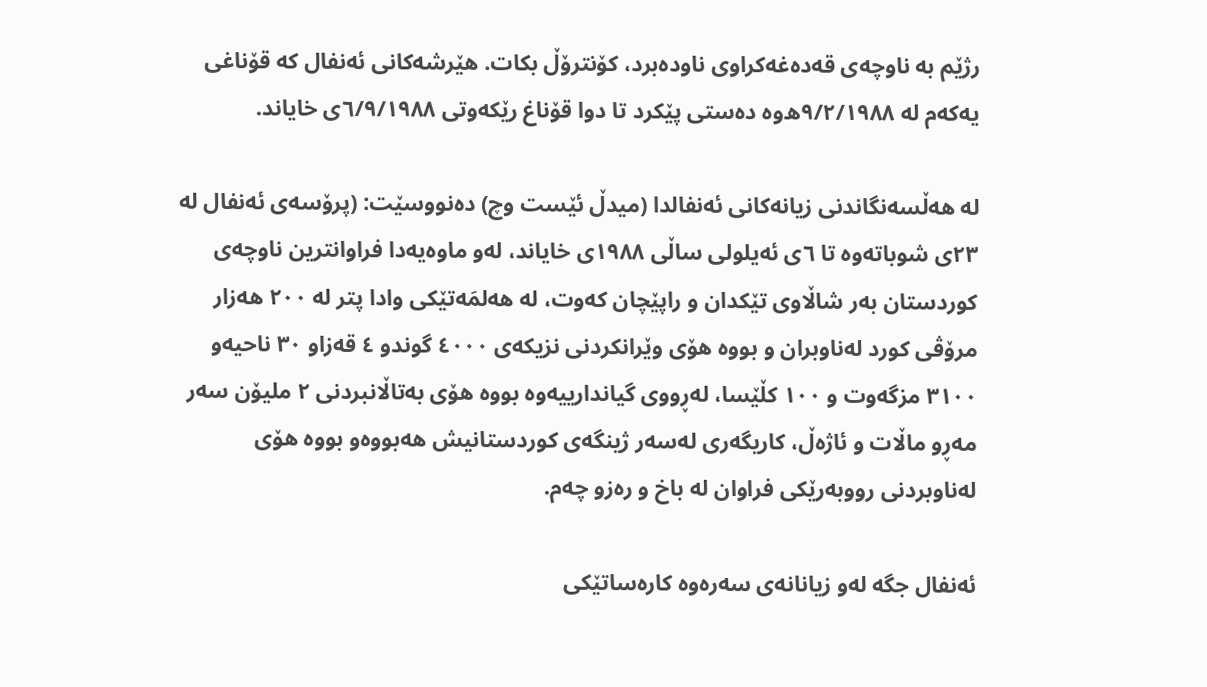رژێم به‌ ناوچه‌ی قه‌ده‌غه‌کراوی ناوده‌برد، کۆنترۆڵ بکات. هێرشه‌کانی ئه‌نفال که‌ قۆناغی یه‌که‌م له‌ ٩/٢/١٩٨٨ه‌وه‌ ده‌ستی پێکرد تا دوا قۆناغ رێکه‌وتی ٦/٩/١٩٨٨ی خایاند.

له‌ هه‌ڵسه‌نگاندنی زیانه‌كانی ئه‌نفالدا (میدڵ ئێست وچ) ده‌نووسێت: (پرۆسه‌ی ئه‌نفال له‌ ٢٣ی شوباته‌وه‌ تا ٦ی ئه‌یلولی ساڵی ١٩٨٨ی خایاند، له‌و ماوه‌یه‌دا فراوانترین ناوچه‌ی كوردستان به‌ر شاڵاوی تێكدان و راپێچان كه‌وت، له‌ هه‌لمَه‌تێكی وادا پتر له‌ ٢٠٠ هه‌زار مرۆڤی كورد له‌ناوبران و بووه‌ هۆی وێرانكردنی نزیكه‌ی ٤٠٠٠ گوندو ٤ قه‌زاو ٣٠ ناحیه‌و ٣١٠٠ مزگه‌وت و ١٠٠ كڵێسا، له‌ڕووی گیاندارییه‌وه‌ بووه‌ هۆی به‌تاڵانبردنی ٢ ملیۆن سه‌ر مه‌ڕو ماڵات و ئاژه‌ڵ، كاریگه‌ری له‌سه‌ر ژینگه‌ی كوردستانیش هه‌بووه‌و بووه‌ هۆی له‌ناوبردنی رووبه‌رێكی فراوان له‌ باخ و ره‌زو چه‌م.

ئه‌نفال جگه‌ له‌و زیانانه‌ی‌ سه‌ره‌وه‌ كاره‌ساتێكی‌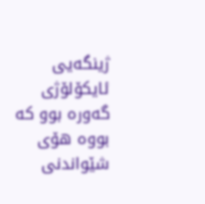ژینگه‌یی‌ ئایكۆلۆژی‌ گه‌وره‌ بوو كه‌ بووه‌ هۆی‌ شێواندنی‌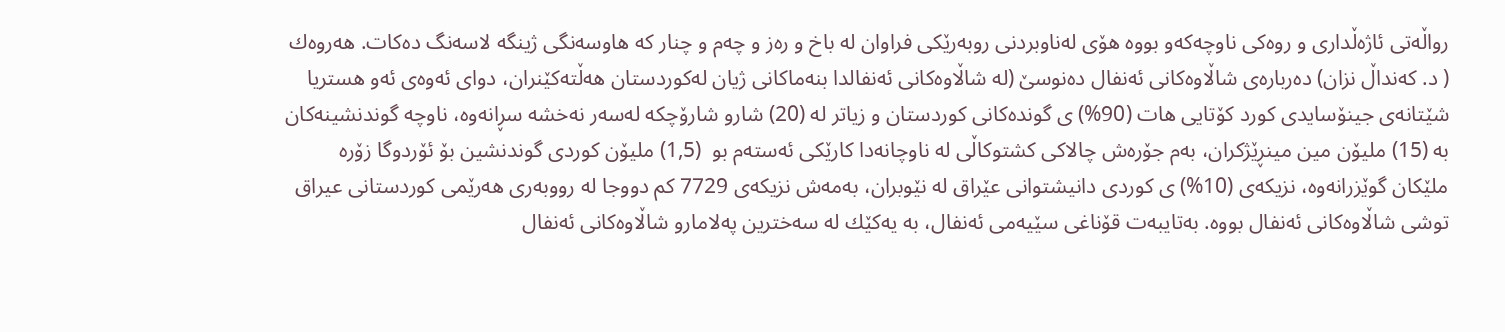رواڵه‌تی‌ ئاژه‌ڵداری و روه‌كی‌ ناوچه‌كه‌و بووه‌ هۆی‌ له‌ناوبردنی‌ روبه‌رێكی‌ فراوان له‌ باخ و ره‌ز و چه‌م و چنار كه‌ هاوسه‌نگی‌ ژینگه‌ لاسه‌نگ ده‌كات. هه‌روه‌ك ( د. كه‌نداڵ نزان) ده‌رباره‌ی‌ شاڵاوه‌كانی‌ ئه‌نفال ده‌نوسێ‌ (له‌ شاڵاوه‌كانی‌ ئه‌نفالدا بنه‌ماكانی‌ ژیان له‌كوردستان هه‌ڵته‌كێنران، دوای‌ ئه‌وه‌ی‌ ئه‌و هستریا شێتانه‌ی‌ جینۆسایدی‌ كورد كۆتایی‌ هات (90%) ی‌ گونده‌كانی‌ كوردستان و زیاتر له‌ (20) شارو شارۆچكه‌ له‌سه‌ر نه‌خشه‌ سڕانه‌وه‌، ناوچه‌ گوندنشینه‌كان به‌ (15) ملیۆن مین مینڕێژكران، به‌م جۆره‌ش چالاكی‌ كشتوكاڵی‌ له‌ ناوچانه‌دا كارێكی‌ ئه‌سته‌م بو  (1,5) ملیۆن كوردی‌ گوندنشین بۆ ئۆردوگا زۆره‌ ملێكان گوێزرانه‌وه‌، نزیكه‌ی‌ (10%) ی‌ كوردی‌ دانیشتوانی‌ عێراق له‌ نێوبران، به‌مه‌ش نزیكه‌ی 7729 كم دووجا له‌ رووبه‌ری هه‌رێمی كوردستانی عیراق توشی شاڵاوه‌كانی ئه‌نفال بووه‌. به‌تایبه‌ت قۆناغی‌ سێیه‌می‌ ئه‌نفال، به‌ یه‌كێك له‌ سه‌خترین په‌لامارو شاڵاوه‌كانی‌ ئه‌نفال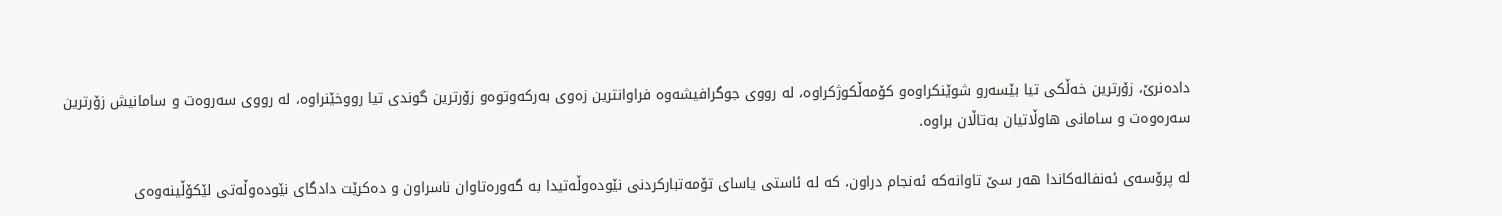داده‌نرێ‌، زۆرترین خه‌ڵكی‌ تیا بێسه‌رو شوێنكراوه‌و كۆمه‌ڵكوژكراوه‌، له‌ رووی‌ جوگرافیشه‌وه‌ فراوانترین زه‌وی‌ به‌ركه‌وتوه‌و زۆرترین گوندی‌ تیا رووخێنراوه‌، له‌ رووی‌ سه‌روه‌ت و سامانیش زۆرترین سه‌ره‌وه‌ت و سامانی‌ هاوڵاتیان به‌تاڵان براوه‌.

له‌ پرۆسه‌ی ئه‌نفاله‌کاندا هه‌ر سێ تاوانه‌‌که‌ ئه‌نجام دراون، که‌ له ئاستی یاسای تۆمه‌تبارکردنی نێوده‌وڵه‌تیدا به‌ گه‌وره‌تاوان ناسراون و ده‌کرێت دادگای نێوده‌وڵه‌تی لێکۆڵینه‌وه‌ی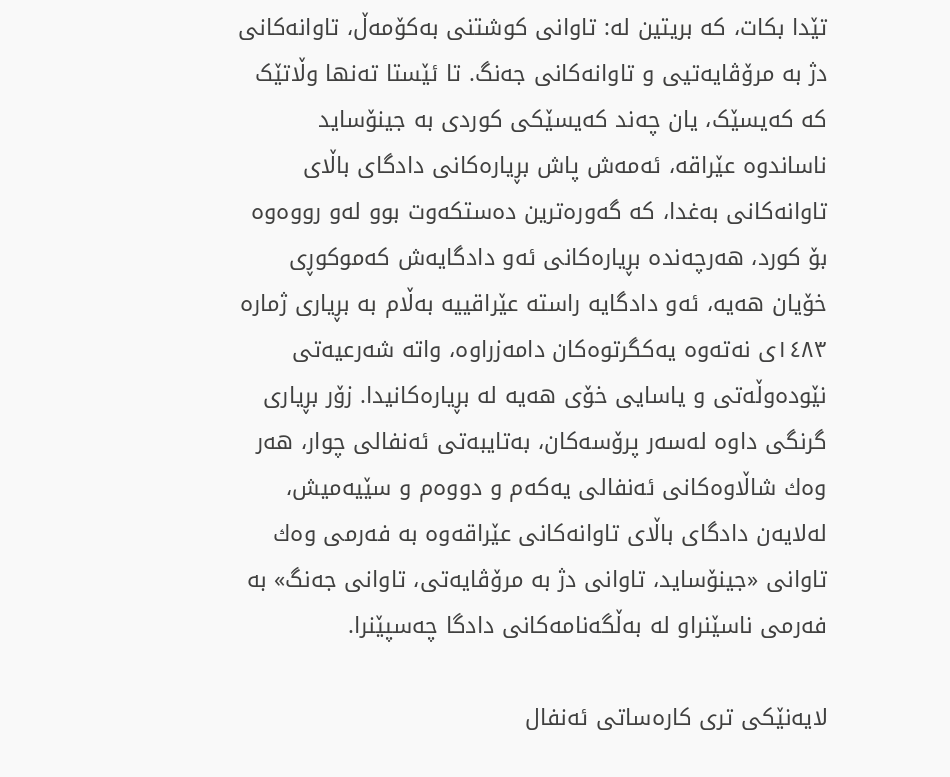تێدا بکات، که‌ بریتین له‌: تاوانی کوشتنی به‌کۆمه‌ڵ، تاوانه‌کانی دژ به‌ مرۆڤایه‌تیی و تاوانه‌کانی جه‌نگ. تا ئێستا ته‌نها وڵاتێک که‌ که‌یسێک، یان چه‌ند که‌یسێکی کوردی به‌ جینۆساید ناساندوه‌ عێراقه‌، ئه‌مه‌ش پاش بڕیاره‌کانی دادگای باڵای تاوانه‌کانی به‌غدا، که‌ گه‌وره‌ترین ده‌ستکه‌وت بوو له‌و رووه‌وه‌ بۆ کورد، هه‌رچه‌نده‌ بڕیاره‌کانی ئه‌و دادگایه‌ش که‌موکوڕی خۆیان هه‌یه‌، ئه‌و دادگایه‌ راسته‌ عێراقییه‌ به‌ڵام به‌ بڕیاری ژماره‌ ١٤٨٣ی نه‌ته‌وه‌ یه‌کگرتوه‌کان دامه‌زراوه‌، واته‌ شه‌رعیه‌تی نێوده‌وڵه‌تی و یاسایی خۆی هه‌یه‌ له‌ بڕیاره‌کانیدا. زۆر بڕیاری گرنگی داوه‌ له‌سه‌ر پرۆسه‌کان، به‌تایبه‌تی ئه‌نفالی‌ چوار، هه‌ر وه‌ك شاڵاوه‌كانی‌ ئه‌نفالی‌ یه‌كه‌م و دووه‌م و سێیه‌میش، له‌لایه‌ن دادگای‌ باڵای‌ تاوانه‌كانی‌ عێراقه‌وه‌ به‌ فه‌رمی‌ وه‌ك تاوانی‌ «جینۆساید، تاوانی‌ دژ به‌ مرۆڤایه‌تی‌، تاوانی‌ جه‌نگ» به‌ فه‌رمی‌ ناسێنراو له‌ به‌ڵگه‌نامه‌كانی‌ دادگا چه‌سپێنرا.

لایه‌نێکی تری کاره‌ساتی ئه‌نفال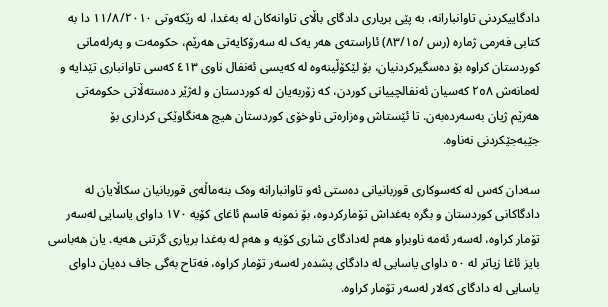دادگاییکردنی تاوانبارانه‌، به‌ پێی بریاری دادگای باڵای تاوانه‌کان له‌ به‌غدا، له‌ رێکه‌وتی ١١/٨/٢٠١٠ دا به‌ کتابی فه‌رمی ژماره‌ (رس /٨٣/١٥) ئاراسته‌ی هه‌ر یه‌ک له‌ سه‌رۆکایه‌تی هه‌رێم، حکومه‌ت و په‌رله‌مانی کوردستان کراوه‌ بۆ ده‌سگیرکردنیان، بۆ لێکۆڵینه‌وه‌ له‌ که‌‌یسی ئه‌نفال ناوی ٤١٣ که‌سی تاوانباری تێدایه‌ و له‌مانه‌ش ٢٥٨ که‌سیان ئه‌نفالچییانی کوردن، که‌ زۆربه‌یان له‌ کوردستان و له‌ژێر ده‌سته‌ڵاتی حکومه‌تی هه‌رێم ژیان به‌سه‌رده‌به‌ن. تا ئێستا‌ش وه‌‌زاره‌تی ناوخۆی کوردستان هیچ هه‌نگاوێکی کرداری بۆ جێبه‌جێکردنی نه‌ناوه‌.

سه‌دان که‌س له‌ که‌سوکاری قوربانیانی ده‌ستی ئه‌و تاوانبارانه وه‌ک بنه‌ماڵه‌ی قوربانیان سکاڵایان له‌ دادگاکانی کوردستان و بگره‌ به‌غداش تۆمارکردوه‌، بۆ نمونه‌ قاسم ئاغای کۆیه‌ ١٧٠ داوای یاسایی له‌سه‌ر تۆمار کراوه‌، له‌سه‌ر ئه‌مه‌ ناوبراو هه‌م له‌دادگای شاری کۆیه‌ و هه‌م له‌ به‌غدا بریاری گرتنی هه‌یه‌. یان هه‌باسی بایز ئاغا زیاتر له‌ ٥٠ داوای یاسایی له‌ دادگای پشده‌ر له‌سه‌ر تۆمار کراوه‌، فه‌تاح به‌گی جاف ده‌یان داوای یاسایی له‌ دادگای که‌‌لار له‌‌سه‌ر تۆمار کراوه‌.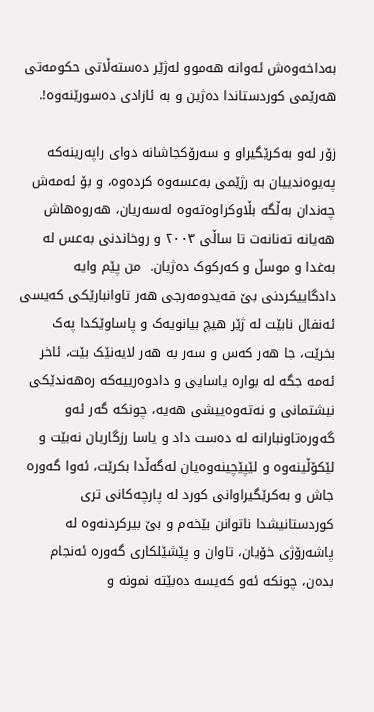به‌داخه‌وه‌ش ئه‌وانه‌ هه‌موو له‌ژێر ده‌سته‌ڵاتی حکومه‌تی هه‌رێمی کوردستاندا ده‌ژین و به‌ ئازادی ده‌سورێنه‌وه‌!.

زۆر له‌و به‌کرێگیراو و سه‌‌رۆکجاشانه‌ دوای راپه‌رینه‌که‌ په‌یوه‌ندییان به‌ رژێمی به‌عسه‌وه‌ کرده‌وه‌، و بۆ ئه‌مه‌ش چه‌ندان به‌ڵگه‌ بڵاوکراوه‌ته‌وه‌ له‌سه‌ریان، هه‌روه‌هاش هه‌یانه‌ ته‌نانه‌ت تا ساڵی ٢٠٠٣ و روخاندنی به‌عس له‌ به‌غدا و موسڵ و که‌رکوک ده‌ژیان.  من پێم وایه‌ دادگاییکردنی بێ قه‌‌یدومه‌رجی هه‌ر تاوانبارێکی که‌یسی ئه‌نفال نابێت له‌ ژێر هیچ بیانویه‌‌ک و پاساوێکدا په‌ک بخرێت، جا هه‌ر که‌س و سه‌ر به‌ هه‌ر لایه‌نێک بێت، ئاخر ئه‌مه‌ جگه‌ له‌ بواره‌ یاسایی و دادوه‌رییه‌که‌ ره‌هه‌ندێکی نیشتمانی و نه‌ته‌وه‌ییشی هه‌یه‌، چونکه‌ گه‌ر ئه‌و گه‌‌وره‌تاونبارانه‌ له‌ ده‌ست داد و یاسا رزگاریان نه‌بێت و لێکۆڵینه‌وه‌ و لێپێچینه‌وه‌یان له‌گه‌ڵدا بکرێت، ئه‌وا گه‌وره‌ جاش و به‌کرێگیراوانی کورد له‌ پارچه‌کانی تری کوردستانیشدا ناتوانن بێخه‌م و بێ بیرکردنه‌وه‌ له‌ پاشه‌رۆژی خۆیان، تاوان و پێشێلکاری گه‌وره‌ ئه‌نجام بده‌ن، چونکه‌ ئه‌و که‌یسه‌ ده‌بێته‌ نمونه‌ و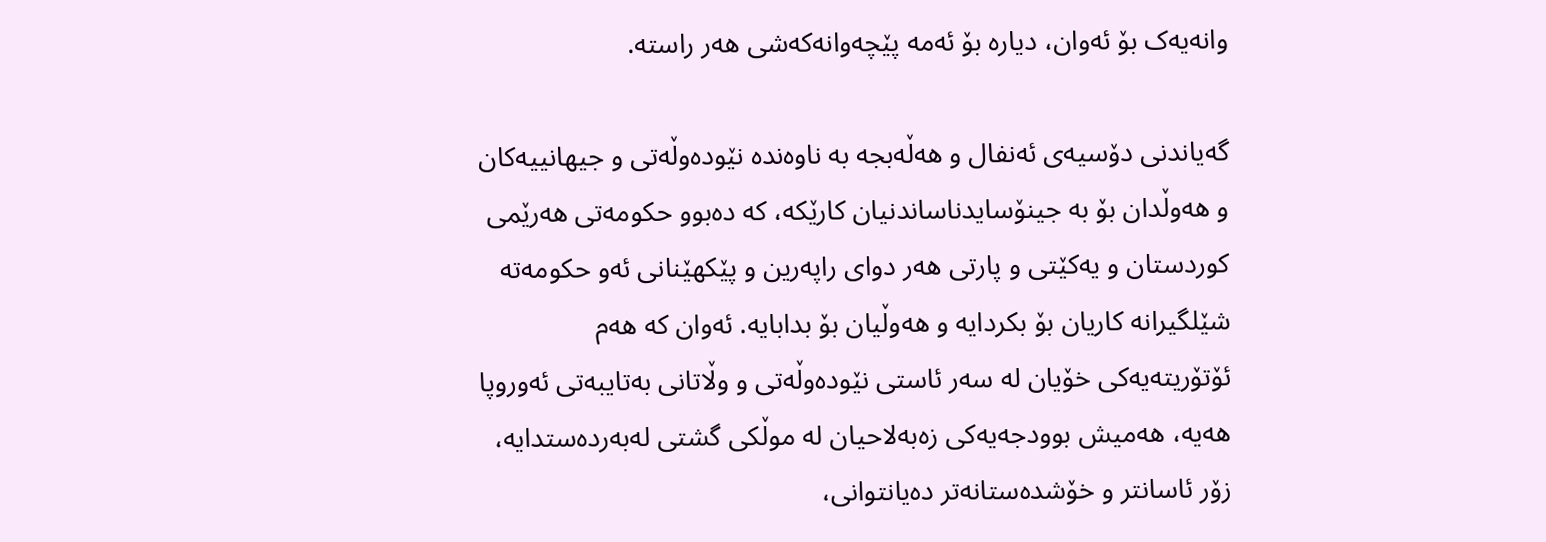وانه‌یه‌ک بۆ ئه‌وان، دیاره‌ بۆ ئه‌مه‌ پێچه‌وانه‌که‌‌شی هه‌ر راسته‌.

گه‌یاندنی دۆسیه‌ی ئه‌نفال و هه‌ڵه‌بجه‌ به‌ ناوه‌نده‌ نێوده‌وڵه‌تی و جیهانییه‌کان و هه‌وڵدان بۆ به‌ جینۆسایدناساندنیان کارێکه‌، که‌ ده‌بوو حکومه‌تی هه‌رێمی کوردستان و یه‌کێتی و پارتی هه‌ر دوای راپه‌رین و پێکهێنانی ئه‌و حکومه‌‌ته‌ شێلگیرانه‌ کاریان بۆ بکردایه‌ و هه‌وڵیان بۆ بدابایه‌. ئه‌وان که‌ هه‌م ئۆتۆریته‌یه‌کی خۆیان له‌ سه‌ر ئاستی نێوده‌وڵه‌تی و وڵاتانی به‌تایبه‌تی ئه‌وروپا هه‌یه‌، هه‌میش بوودجه‌یه‌کی زه‌به‌لاحیان له‌ موڵکی گشتی له‌به‌رده‌ستدایه‌، زۆر ئاسانتر و خۆشده‌ستانه‌تر ده‌یانتوانی،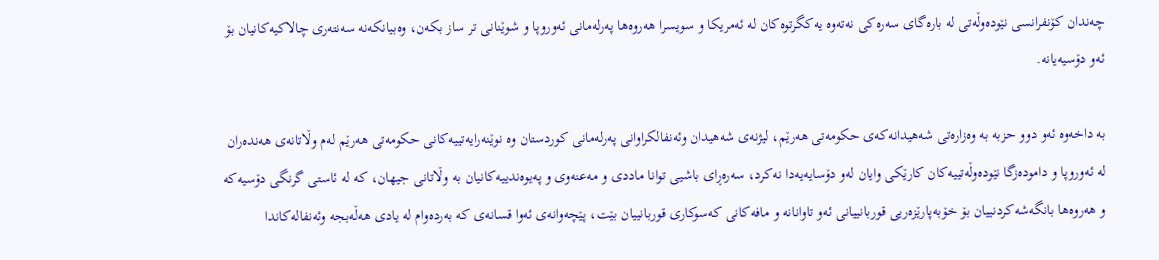چه‌ندان کۆنفرانسی نێوده‌وڵه‌تی له‌ باره‌گای سه‌ره‌کی نه‌ته‌وه‌ یه‌کگرتوه‌کان له‌ ئه‌مریکا و سویسرا هه‌روه‌ها په‌رله‌مانی ئه‌وروپا و شوێنانی تر ساز بکه‌ن، وه‌بیانکه‌‌نه‌ سه‌نته‌ری چالاکیه‌کانیان بۆ ئه‌و دۆسیه‌یانه‌.

به‌ داخه‌وه‌ ئه‌و دوو حزبه‌ به‌ وه‌زاره‌تی شه‌هیدانه‌که‌ی حکومه‌تی هه‌رێم، لیژنه‌‌ی شه‌هیدان وئه‌نفالکراوانی په‌رله‌مانی کوردستان وه‌ نوێنه‌رایه‌تییه‌کانی حکومه‌تی هه‌رێم له‌‌م وڵاتانه‌ی هه‌نده‌ران له‌ ئه‌وروپا و داموده‌زگا نێوده‌وڵه‌تییه‌کان کارێکی وایان له‌‌و دۆسایه‌یه‌دا نه‌کرد، سه‌ره‌ڕای باشیی توانا ماددی و مه‌عنه‌وی و په‌‌یوه‌ندییه‌کانیان به‌ وڵاتانی جیهان، که‌ له ‌ئاستی گرنگی دۆسیه‌که‌ و هه‌روه‌ها بانگه‌شه‌کردنییان بۆ خۆبه‌پارێزه‌ریی قوربانییانی ئه‌و تاوانانه‌ و مافه‌کانی که‌سوکاری قوربانییان بێت، پێچه‌وانه‌ی ئه‌وا قسانه‌ی که‌ به‌رده‌وام له‌ یادی هه‌ڵه‌بجه‌ وئه‌نفاله‌کاندا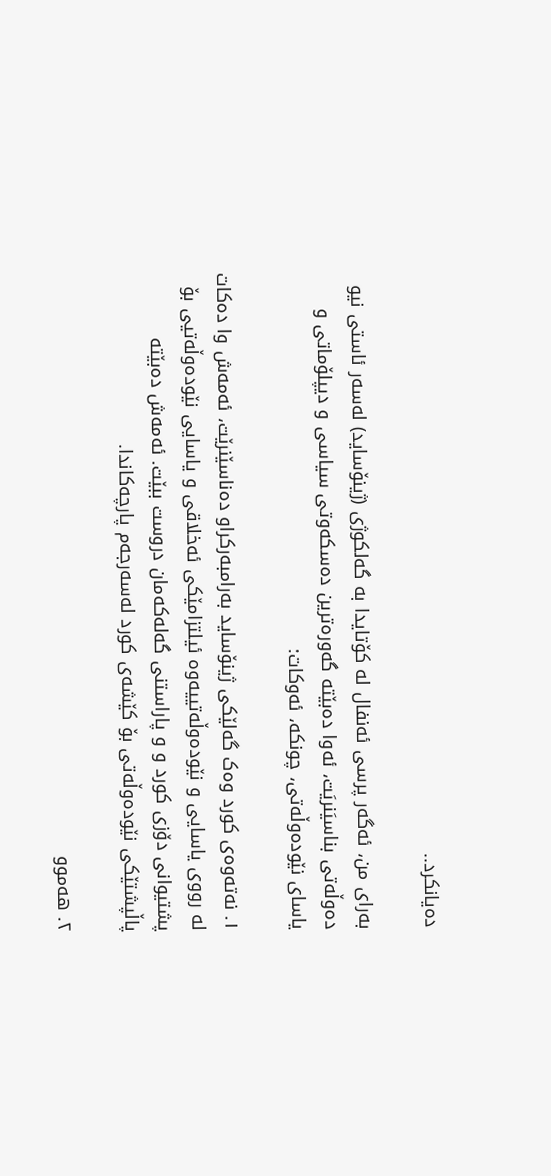ده‌یانکرد..

به‌رای من، ئه‌گه‌ر پرسى ئه‌نفال له ‌كۆتایدا به‌ گه‌لکوژی (ژینۆساید) له‌سه‌ر ئاستى نیو ده‌وڵه‌تى بناسیَنریَت، ئه‌وا ده‌بێته‌ گه‌وره‌ترین ده‌سکه‌وتی سیاسی و دیپلۆماتی و یاسای نێوده‌وڵه‌تی، چونکه، ئه‌وکات:

١. نه‌ته‌وه‌ی کورد وه‌ک گه‌لێکی ژینۆساید به‌رامبه‌رکراو ده‌ناسێنرێت، ئه‌مه‌‌ش وا ده‌کات له‌ رووی یاسایی و نێوده‌وڵه‌تییه‌وه‌ ئیلتزامێکی ئه‌خلاقی و یاسایی نێوده‌وڵه‌‌تیی بۆ پشتیوانی دۆزی کورد و و پاراستنی گه‌له‌که‌مان دروست ببێت. ئه‌مه‌ش ده‌بێته‌ پاڵپشتێکی نێوده‌وڵه‌تی بۆ کێشه‌ی کورد له‌سه‌رجه‌م پارچه‌کاندا.

٢. هه‌موو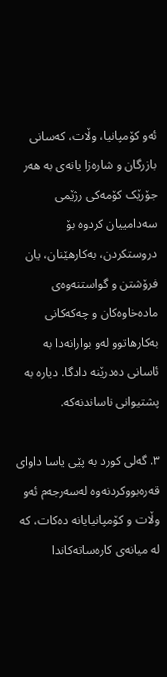ئه‌و کۆمپانیا، وڵات، که‌سانی بازرگان و شاره‌زا یانه‌ی به‌ هه‌ر جۆرێک کۆمه‌کی رژێمی سه‌دامییان کردوه‌ بۆ دروستکردن، به‌کارهێنان، یان فرۆشتن و گواستنه‌وه‌ی ماده‌خاوه‌کان و چه‌که‌کانی به‌کارهاتوو له‌و بوارانه‌دا به‌ ئاسانی ده‌درێنه دادگا. دیاره‌ به‌ پشتیوانی ناساندنه‌که‌.

٣. گه‌لی کورد به‌ پێی یاسا داوای قه‌ره‌بووکردنه‌وه له‌سه‌رجه‌م ئه‌و وڵات و کۆمپانیایانه‌ ده‌کات، که‌ له‌ میانه‌ی کاره‌ساته‌کاندا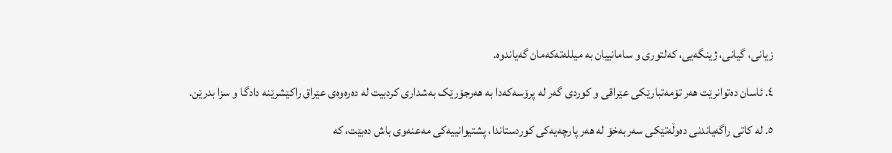زیانی، گیانی، ژینگه‌یی، که‌لتوری و سامانییان به‌ میلله‌ته‌که‌مان گه‌یاندوه‌.

٤. ئاسان ده‌توانرێت هه‌ر تۆمه‌تبارێکی عێراقی و کوردی گه‌ر له‌ پرۆسه‌که‌دا به‌ هه‌رجۆرێک به‌شداری کردبیت له‌ ده‌ره‌وه‌ی عێراق راکێشرێنه‌ دادگا و سزا بدرێن.

٥. له‌ کاتی راگه‌یاندنی ده‌وڵه‌تێکی سه‌ربه‌خۆ له‌ هه‌ر پارچه‌یه‌کی کوردستاندا، پشتیوانییه‌کی مه‌عنه‌وی باش ده‌بێت، که‌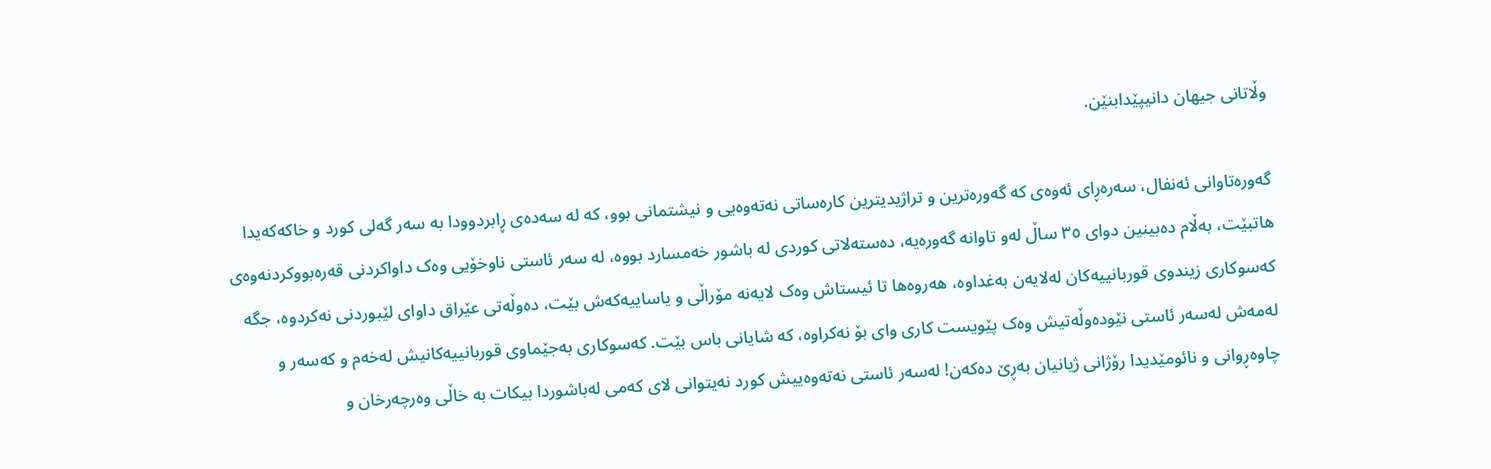وڵاتانی جیهان دانیپێدابنێن.

گه‌وره‌تاوانی ئه‌نفال، سه‌ره‌ڕای ئه‌‌وه‌ی که‌ گه‌وره‌ترین و تراژیدیترین کاره‌ساتی نه‌ته‌وه‌یی و نیشتمانی بوو، که له‌ سه‌ده‌ی ڕابردوودا به‌ سه‌ر گه‌لی کورد و خاکه‌که‌یدا هاتبێت، به‌ڵام ده‌بینین دوای ٣٥ ساڵ له‌و تاوانه‌ گه‌وره‌یه‌، ده‌سته‌لاتی کوردی له‌ باشور خه‌مسارد بووه‌، له‌ سه‌ر ئاستی ناوخۆیی وه‌ک داواکردنی قه‌ره‌بووکردنه‌وه‌ی که‌سوکاری زیندوی قوربانییه‌کان له‌لایه‌ن به‌غداوه‌، هه‌روه‌ها تا ئیستاش وه‌ک لایه‌نه‌ مۆراڵی و یاساییه‌که‌ش بێت، ده‌وڵه‌تی عێراق داوای لێبوردنی نه‌کردوه‌، جگه‌ له‌مه‌ش له‌سه‌ر ئاستی نێوده‌وڵه‌تیش وه‌ک پێویست کاری وای بۆ نه‌کراوه‌، که‌ شایانی باس بێت. که‌سوکاری به‌جێماوی قوربانییه‌کانیش له‌خه‌م و که‌سه‌ر و چاوه‌ڕوانی و نائومێدیدا رۆژانی ژیانیان به‌ڕێ ده‌که‌ن! له‌سه‌ر ئاستی نه‌ته‌وه‌ییش کورد نه‌یتوانی لای که‌می له‌باشوردا بیکات به‌ خاڵی وه‌رچه‌رخان و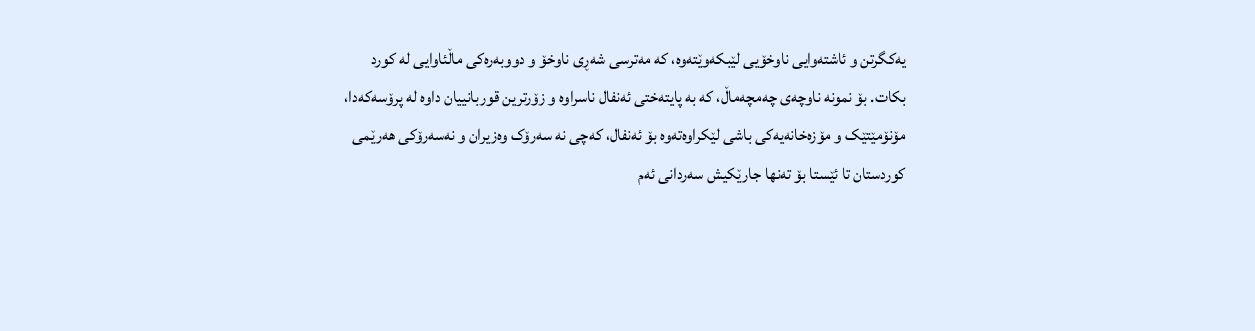یه‌کگرتن و ئاشته‌وایی ناوخۆیی لێبکه‌وێته‌وه‌، که‌ مه‌ترسی شه‌ڕی ناوخۆ و دووبه‌ره‌کی ماڵئاوایی له‌ کورد بکات. بۆ نمونه‌ ناوچه‌ی چه‌مچه‌ماڵ، که‌ به‌ پایته‌ختی ئه‌نفال ناسراوه و زۆرترین قوربانییان داوه‌ له‌ پرۆسه‌که‌دا، مۆنۆمێتێک و مۆزه‌خانه‌یه‌کی باشی لێکراوه‌ته‌وه‌ بۆ ئه‌نفال، که‌چی نه‌ سه‌رۆک وه‌زیران و نه‌سه‌‌رۆکی هه‌رێمی کوردستان تا ئێستا بۆ ته‌نها جارێکیش سه‌ردانی ئه‌م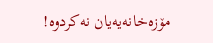مۆزه‌خانه‌یه‌یان نه‌کردوه‌!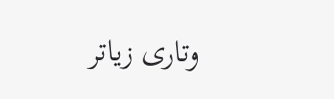وتاری زیاتر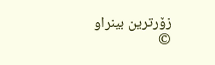زۆرترین بینراو
©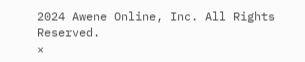2024 Awene Online, Inc. All Rights Reserved.
×